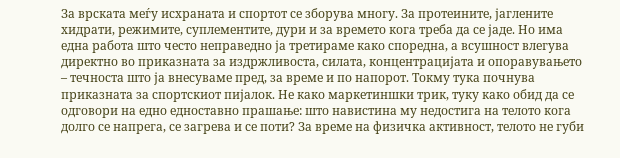За врската меѓу исхраната и спортот се зборува многу. За протеините, јаглените хидрати, режимите, суплементите, дури и за времето кога треба да се јаде. Но има една работа што често неправедно ја третираме како споредна, а всушност влегува директно во приказната за издржливоста, силата, концентрацијата и опоравувањето – течноста што ја внесуваме пред, за време и по напорот. Токму тука почнува приказната за спортскиот пијалок. Не како маркетиншки трик, туку како обид да се одговори на едно едноставно прашање: што навистина му недостига на телото кога долго се напрега, се загрева и се поти? За време на физичка активност, телото не губи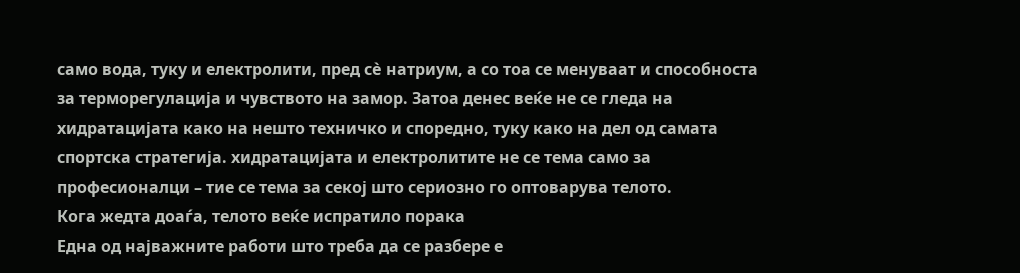само вода, туку и електролити, пред сè натриум, а со тоа се менуваат и способноста за терморегулација и чувството на замор. Затоа денес веќе не се гледа на хидратацијата како на нешто техничко и споредно, туку како на дел од самата спортска стратегија. хидратацијата и електролитите не се тема само за професионалци – тие се тема за секој што сериозно го оптоварува телото.
Кога жедта доаѓа, телото веќе испратило порака
Една од најважните работи што треба да се разбере е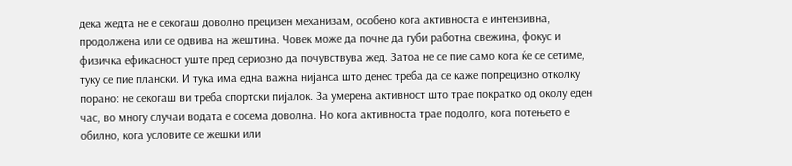дека жедта не е секогаш доволно прецизен механизам, особено кога активноста е интензивна, продолжена или се одвива на жештина. Човек може да почне да губи работна свежина, фокус и физичка ефикасност уште пред сериозно да почувствува жед. Затоа не се пие само кога ќе се сетиме, туку се пие плански. И тука има една важна нијанса што денес треба да се каже попрецизно отколку порано: не секогаш ви треба спортски пијалок. За умерена активност што трае пократко од околу еден час, во многу случаи водата е сосема доволна. Но кога активноста трае подолго, кога потењето е обилно, кога условите се жешки или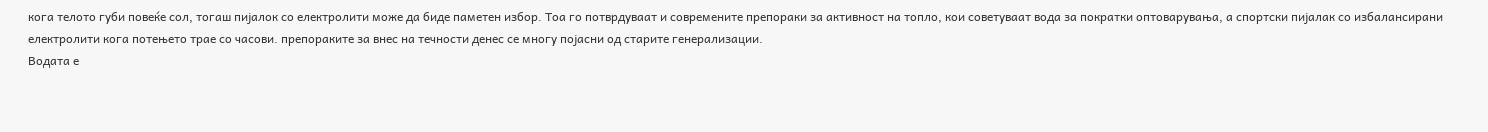кога телото губи повеќе сол, тогаш пијалок со електролити може да биде паметен избор. Тоа го потврдуваат и современите препораки за активност на топло, кои советуваат вода за пократки оптоварувања, а спортски пијалак со избалансирани електролити кога потењето трае со часови. препораките за внес на течности денес се многу појасни од старите генерализации.
Водата е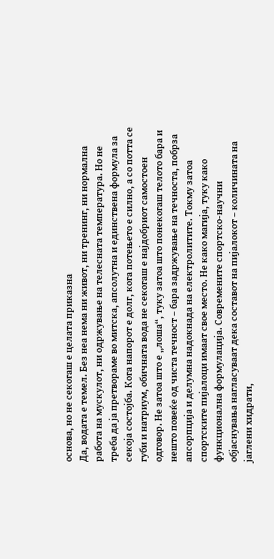основа, но не секогаш е целата приказна
Да, водата е темел. Без неа нема ни живот, ни тренинг, ни нормална работа на мускулот, ни одржување на телесната температура. Но не треба да ја претвораме во митска, апсолутна и единствена формула за секоја состојба. Кога напорот е долг, кога потењето е силно, а со потта се губи и натриум, обичната вода не секогаш е најдобриот самостоен одговор. Не затоа што е „лоша“, туку затоа што понекогаш телото бара и нешто повеќе од чиста течност – бара задржување на течноста, побрза апсорпција и делумна надокнада на електролитите. Токму затоа спортските пијалоци имаат свое место. Не како магија, туку како функционална формулација. Современите спортско-научни објаснувања нагласуваат дека составот на пијалокот – количината на јаглени хидрати,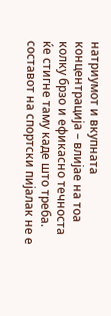натриумот и вкупната концентрација – влијае на тоа колку брзо и ефикасно течноста ќе стигне таму каде што треба. составот на спортски пијалак не е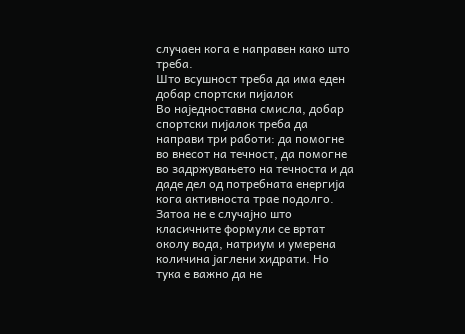случаен кога е направен како што треба.
Што всушност треба да има еден добар спортски пијалок
Во наједноставна смисла, добар спортски пијалок треба да направи три работи: да помогне во внесот на течност, да помогне во задржувањето на течноста и да даде дел од потребната енергија кога активноста трае подолго. Затоа не е случајно што класичните формули се вртат околу вода, натриум и умерена количина јаглени хидрати. Но тука е важно да не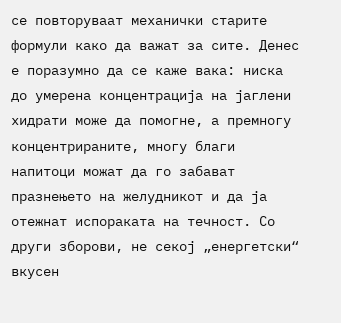се повторуваат механички старите формули како да важат за сите. Денес е поразумно да се каже вака: ниска до умерена концентрација на јаглени хидрати може да помогне, а премногу концентрираните, многу благи напитоци можат да го забават празнењето на желудникот и да ја отежнат испораката на течност. Со други зборови, не секој „енергетски“ вкусен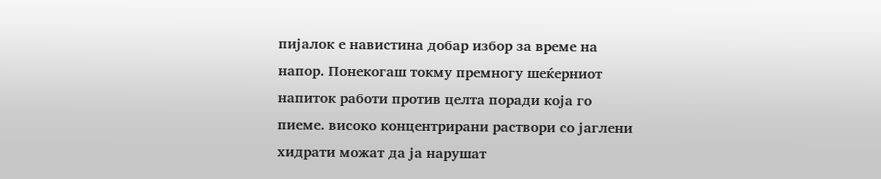пијалок е навистина добар избор за време на напор. Понекогаш токму премногу шеќерниот напиток работи против целта поради која го пиеме. високо концентрирани раствори со јаглени хидрати можат да ја нарушат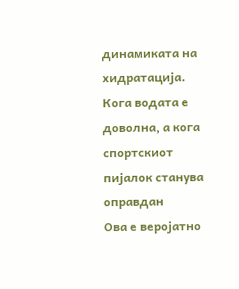динамиката на хидратација.
Кога водата е доволна, а кога спортскиот пијалок станува оправдан
Ова е веројатно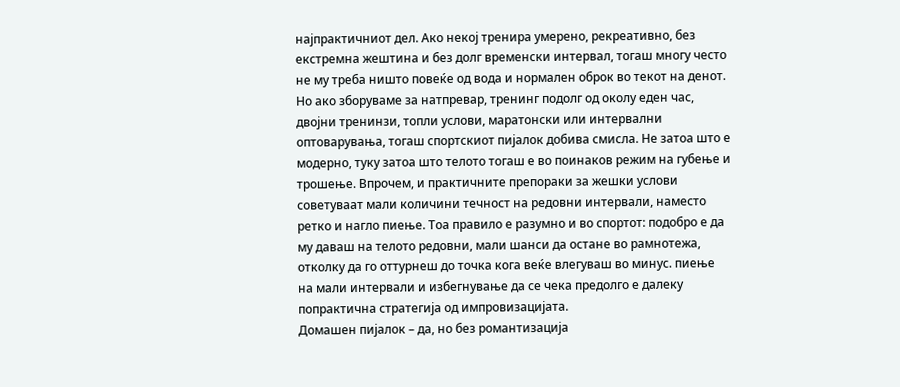најпрактичниот дел. Ако некој тренира умерено, рекреативно, без екстремна жештина и без долг временски интервал, тогаш многу често не му треба ништо повеќе од вода и нормален оброк во текот на денот. Но ако зборуваме за натпревар, тренинг подолг од околу еден час, двојни тренинзи, топли услови, маратонски или интервални оптоварувања, тогаш спортскиот пијалок добива смисла. Не затоа што е модерно, туку затоа што телото тогаш е во поинаков режим на губење и трошење. Впрочем, и практичните препораки за жешки услови советуваат мали количини течност на редовни интервали, наместо ретко и нагло пиење. Тоа правило е разумно и во спортот: подобро е да му даваш на телото редовни, мали шанси да остане во рамнотежа, отколку да го оттурнеш до точка кога веќе влегуваш во минус. пиење на мали интервали и избегнување да се чека предолго е далеку попрактична стратегија од импровизацијата.
Домашен пијалок – да, но без романтизација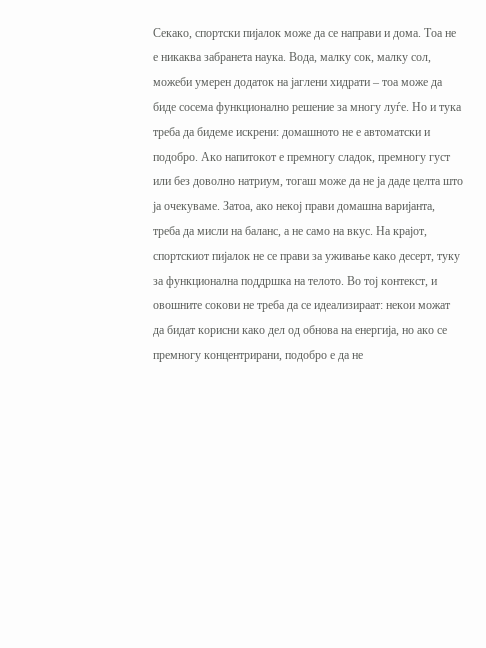Секако, спортски пијалок може да се направи и дома. Тоа не е никаква забранета наука. Вода, малку сок, малку сол, можеби умерен додаток на јаглени хидрати – тоа може да биде сосема функционално решение за многу луѓе. Но и тука треба да бидеме искрени: домашното не е автоматски и подобро. Ако напитокот е премногу сладок, премногу густ или без доволно натриум, тогаш може да не ја даде целта што ја очекуваме. Затоа, ако некој прави домашна варијанта, треба да мисли на баланс, а не само на вкус. На крајот, спортскиот пијалок не се прави за уживање како десерт, туку за функционална поддршка на телото. Во тој контекст, и овошните сокови не треба да се идеализираат: некои можат да бидат корисни како дел од обнова на енергија, но ако се премногу концентрирани, подобро е да не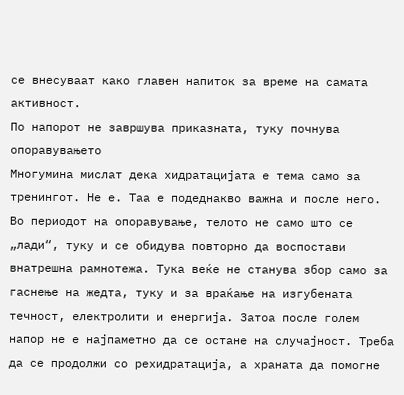се внесуваат како главен напиток за време на самата активност.
По напорот не завршува приказната, туку почнува опоравувањето
Многумина мислат дека хидратацијата е тема само за тренингот. Не е. Таа е подеднакво важна и после него. Во периодот на опоравување, телото не само што се „лади“, туку и се обидува повторно да воспостави внатрешна рамнотежа. Тука веќе не станува збор само за гаснење на жедта, туку и за враќање на изгубената течност, електролити и енергија. Затоа после голем напор не е најпаметно да се остане на случајност. Треба да се продолжи со рехидратација, а храната да помогне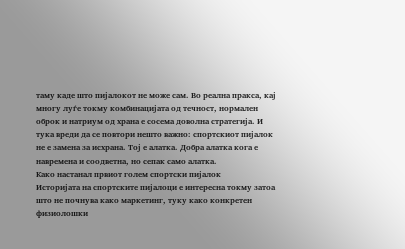таму каде што пијалокот не може сам. Во реална пракса, кај многу луѓе токму комбинацијата од течност, нормален оброк и натриум од храна е сосема доволна стратегија. И тука вреди да се повтори нешто важно: спортскиот пијалок не е замена за исхрана. Тој е алатка. Добра алатка кога е навремена и соодветна, но сепак само алатка.
Како настанал првиот голем спортски пијалок
Историјата на спортските пијалоци е интересна токму затоа што не почнува како маркетинг, туку како конкретен физиолошки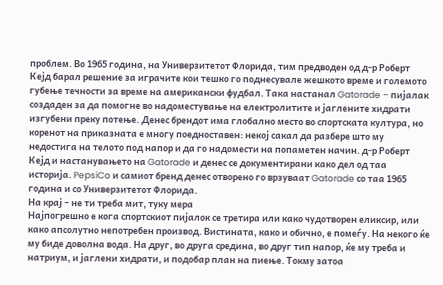проблем. Во 1965 година, на Универзитетот Флорида, тим предводен од д-р Роберт Кејд барал решение за играчите кои тешко го поднесувале жешкото време и големото губење течности за време на американски фудбал. Така настанал Gatorade – пијалак создаден за да помогне во надоместување на електролитите и јаглените хидрати изгубени преку потење. Денес брендот има глобално место во спортската култура, но коренот на приказната е многу поедноставен: некој сакал да разбере што му недостига на телото под напор и да го надомести на попаметен начин. д-р Роберт Кејд и настанувањето на Gatorade и денес се документирани како дел од таа историја. PepsiCo и самиот бренд денес отворено го врзуваат Gatorade со таа 1965 година и со Универзитетот Флорида.
На крај – не ти треба мит, туку мера
Најпогрешно е кога спортскиот пијалок се третира или како чудотворен еликсир, или како апсолутно непотребен производ. Вистината, како и обично, е помеѓу. На некого ќе му биде доволна вода. На друг, во друга средина, во друг тип напор, ќе му треба и натриум, и јаглени хидрати, и подобар план на пиење. Токму затоа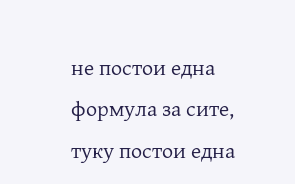не постои една формула за сите, туку постои една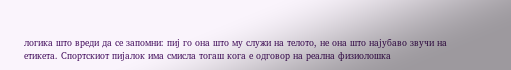логика што вреди да се запомни: пиј го она што му служи на телото, не она што најубаво звучи на етикета. Спортскиот пијалок има смисла тогаш кога е одговор на реална физиолошка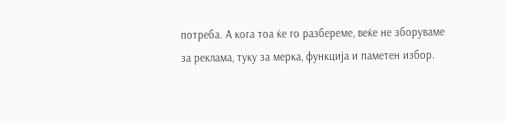потреба. А кога тоа ќе го разбереме, веќе не зборуваме за реклама, туку за мерка, функција и паметен избор.